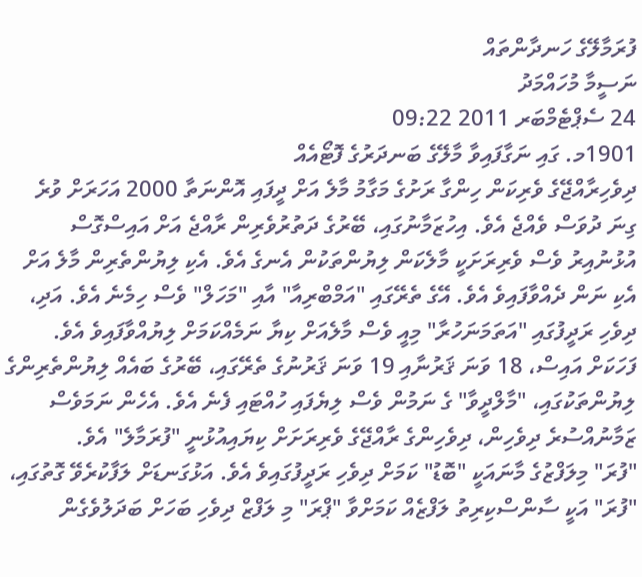ފުރަމާލޭގެ ހަނދާންތައް
ނަސީމާ މުހައްމަދު
24 ސެޕްޓެމްބަރ 2011 09:22
1901މ. ގައި ނަގާފައިވާ މާލޭގެ ބަނދަރުގެ ފޮޓޯއެއް
ދިވެހިރާއްޖޭގެ ވެރިކަން ހިންގާ ރަށުގެ މަގާމު މާލެ އަށް ދީފައި އޮންނަތާ 2000 އަހަރަށް ވުރެ ގިނަ ދުވަސް ވެއްޖެ އެވެ. އިހުޒަމާނުގައި، ބޭރުގެ ދަތުރުވެރިން ރާއްޖެ އަށް އައިސްގޮސް އުޅުނުއިރު ވެސް ވެރިރަށަކީ މާލެކަން ލިޔުންތަކުން އެނގެ އެވެ. އެކި ލިޔުންތެރިން މާލެ އަށް އެކި ނަން ދެއްވާފައިވެ އެވެ. އޭގެ ތެރޭގައި "އަމްބްރިއާ" އާއި "މަހަލް" ވެސް ހިމެނެ އެވެ. އަދި، ދިވެހި ރަދީފުގައި "އަތަމަނަހުރާ" މިއީ ވެސް މާލެއަށް ކިޔާ ނަމެއްކަމަށް ލިޔުއްވާފައިވެ އެވެ. ފަހަކަށް އައިސް، 18 ވަނަ ޤަރުނާއި 19 ވަނަ ޤަރުނުގެ ތެރޭގައި، ބޭރުގެ ބައެއް ލިޔުންތެރިންގެ ލިޔުންތަކުގައި، "މާލްދީވާ" ގެ ނަމުން ވެސް ލިޔެފައި ހުއްޓައި ފެނެ އެވެ. އެހެން ނަމަވެސް ޒަމާނުއްސުރެ ދިވެހިން، ދިވެހިންގެ ރާއްޖޭގެ ވެރިރަށަށް ކިޔައިއުޅުނީ "ފުރަމާލެ" އެވެ.
"ފުރަ" މިލަފްޒުގެ މާނައަކީ "ބޮޑު" ކަމަށް ދިވެހި ރަދީފުގައިވެ އެވެ. އަޅުގަނޑަށް ލަފާކުރެވޭ ގޮތުގައި، "ފުރަ" އަކީ ސާންސްކިރިތު ލަފްޒެއް ކަމަށްވާ "ޕްރަ" މި ލަފްޒް ދިވެހި ބަހަށް ބަދަލުވެގެން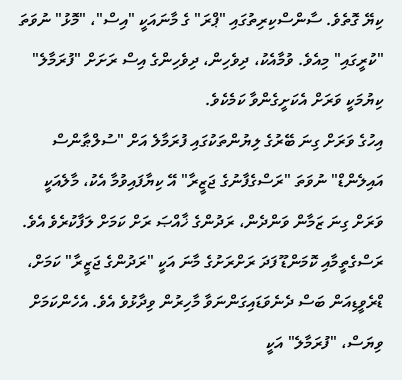ކިޔޭ ގޮތެވެ. ސާންސްކިރިތުގައި "ޕްރަ" ގެ މާނައަކީ "އިސް"، "މޮޅު" ނުވަތަ "ކުރީގައި" މިއެވެ. ވުމާއެކު، ދިވެހިން، ދިވެހިންގެ އިސް ރަށަށް "ފުރަމާލެ" ކިޔުމަކީ ވަރަށް އެކަށީގެންވާ ކަމެކެވެ.
އިހުގެ ވަރަށް ގިނަ ބޭރުގެ ލިޔުންތަކުގައި ފުރަމާލެ އަށް "ސުލްޠާންސް އައިލެންޑް" ނުވަތަ "ރަސްގެފާނުގެ ޖަޒީރާ" އޭ ކިޔާފައިވުމާ އެކު، މާލެއަކީ ވަރަށް ގިނަ ޒަމާން ވަންދެން، ރަދުންގެ ޚާއްޞަ ރަށް ކަމަށް ލަފާކުރެވެ އެވެ. ރަސްގެތީމާއި ކޮމަންޑޫ ފަދަ ރަށްރަށުގެ މާނަ އަކީ "ރަދުންގެ ޖަޒީރާ" ކަމަށް، ޑްރެވީޑިއަން ބަސް ދެނެވަޑައިގަންނަވާ މާހިރުން ވިދާޅުވެ އެވެ. އެހެންކަމަށް ވިޔަސް، "ފުރަމާލެ" އަކީ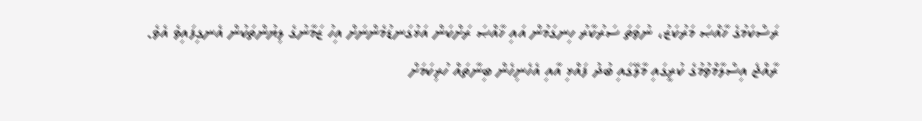ރަސްކަމުގެ ޚާއްޞަ މަރުކަޒު، ނުވަތަ ސަރުކާރު ހިނގަމުން އައި ޚާއްޞަ ރަށްކަން އަޅުގަނޑުމެންނަށް އިހު ޒަމާނުގެ ލިޔުންތަކުން އެނގިފައިވެ އެވެ.
ރާއްޖެ އިސްލާމްވުމުގެ ކުރީގައި މާލޭގައި ބުދު ފައްޅި އާއި އެހެނިހެން ބިނާތައް ހުރިކަމަށް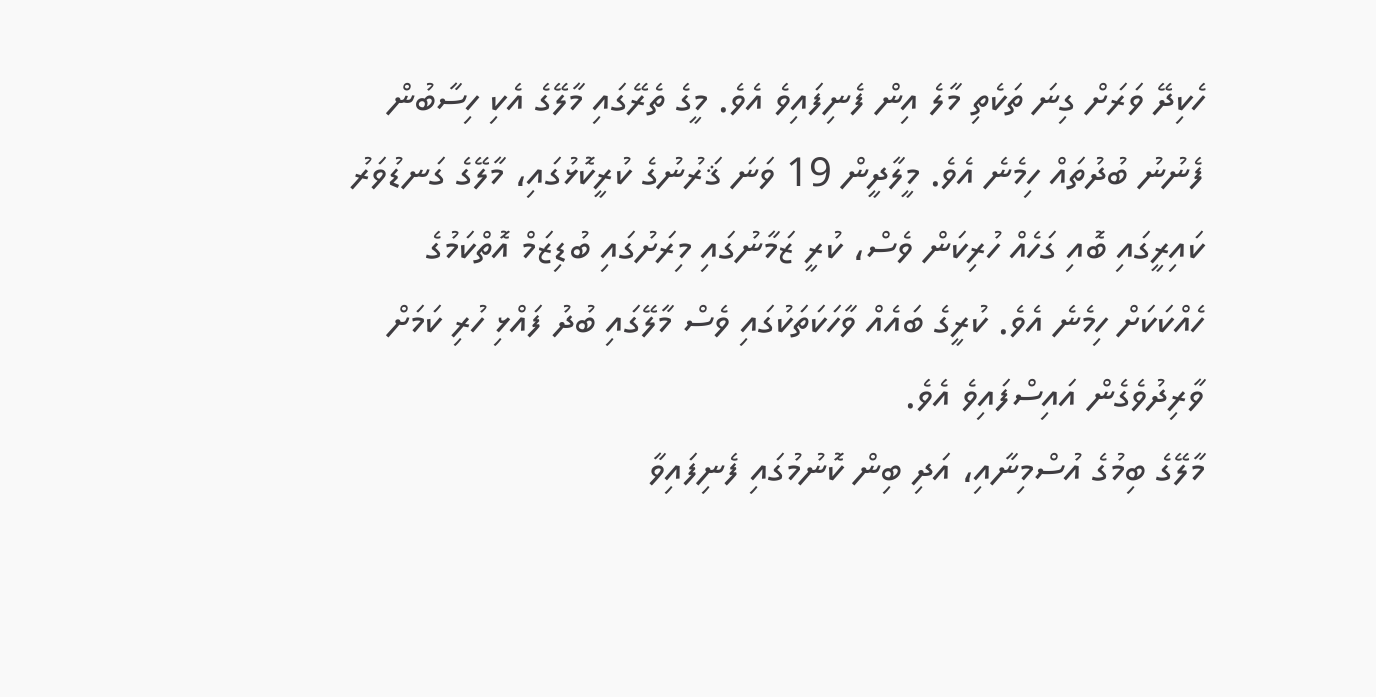ހެކިދޭ ވަރަށް ގިނަ ތަކެތި މާލެ އިން ފެނިފައިވެ އެވެ. މީގެ ތެރޭގައި މާލޭގެ އެކި ހިސާބުން ފެނުނު ބުދުތައް ހިމެނެ އެވެ. މީލާދީން 19 ވަނަ ޤަރުނުގެ ކުރީކޮޅުގައި، މާލޭގެ ގަނޑުވަރު ކައިރީގައި ބޮއި ގަހެއް ހުރިކަން ވެސް، ކުރީ ޒަމާނުގައި މިރަށުގައި ބުޑިޒަމް އޮތްކަމުގެ ހެއްކަކަށް ހިމެނެ އެވެ. ކުރީގެ ބައެއް ވާހަކަތަކުގައި ވެސް މާލޭގައި ބުދު ފައްޅި ހުރި ކަމަށް ވާރިދުވެގެން އައިސްފައިވެ އެވެ.
މާލޭގެ ބިމުގެ އުސްމިނާއި، އަދި ބިން ކޮނުމުގައި ފެނިފައިވާ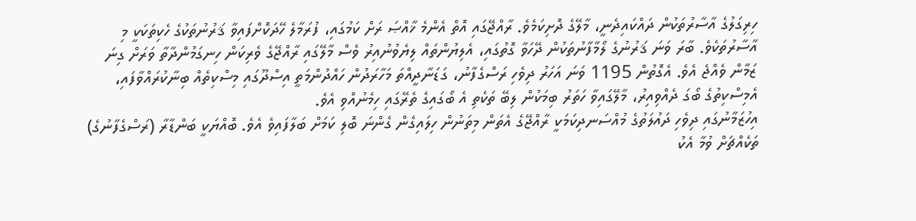ހިރިގަލުގެ އާސާރުތަކުން ދައްކައިދެނީ، މާލޭގެ ދޮށިކަމެވެ. ރާއްޖޭގައި އޮތް އެންމެ ޚާއްޞަ ރަށް ކަމުގައި، ފުރަމާލެ ހޭދަކޮށްފައިވާ ޤަރުނުތަކުގެ ހެކިތަކަކީ މި އާސާރުތަކެވެ. ބާރަ ވަނަ ޤަރުނުގެ ލޯމާފާނުތަކުން ދޭހަވާ ގޮތުގައި، އެލިޔުންތައް ލިޔެވުނުއިރު ވެސް މާލޭގައި ރާއްޖޭގެ ވެރިކަން ހިނގަމުންދާތާ ވަރަށް ގިނަ ޒަމާން ވެއްޖެ އެވެ. އެގޮތުން 1195 ވަނަ އަހަރު ދިވެހި ރަސްގެފާނު، ގަޑަނާދީއްތަ މަހާރަދުން ހައްދުންމަތީ އިސްދޫގައި މިސްކިތެއް ބިނާކުރައްވާފައި، އެމިސްކިތުގެ ބޯގަ ދެއްވިއިރު، މާލޭގައިވާ ހަތަރު ބިމަކުން ލިބޭ ތަކެތި އެ ބޯގައިގެ ތެރޭގައި ހިމެނުއްވި އެވެ.
އިހުޒަމާނުގައި ދިވެހި ދައުލަތުގެ މުއްސަނދިކަމަކީ ރާއްޖޭގެ އެތަން މިތަނުން ހިލައިގެން ގެންނަ ބޮލި ކަމަށް ބަލާފައިވެ އެވެ. ބޮއްޔަކީ ބަންޑާރާ (ރަސްގެފާނުގެ) ތަކެއްޗަށް ވުމާ އެކު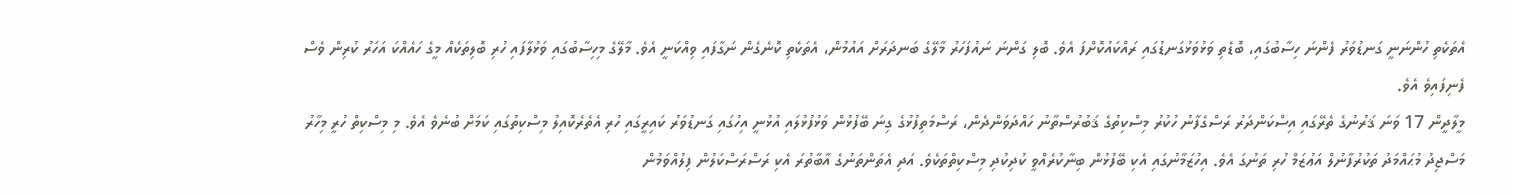އެތަކެތި ހުންނަނީ ގަނޑުވަރު ފެންނަ ހިސާބުގައި، ބޮޑެތި ވަޅުވަޅުގަނޑުގައި ރައްކައުކޮށްފަ އެވެ. ބޮލި ގަންނަ ނައުފަހަރު މާލޭގެ ބަނދަރަށް އައުމުން، އެތަކެތި ކޮނެގެން ނަގާފައި ވިއްކަނީ އެވެ. މާލޭގެ މިހިސާބުގައި ވަޅުލާފައި ހުރި ބޮލިތަކެއް މީގެ ހައެއްކަ އަހަރު ކުރިން ވެސް ފެނިފައިވެ އެވެ.
މީލާދީން 17 ވަނަ ޤަރުނުގެ ތެރޭގައި އިސްކަންދަރު ރަސްގެފާނު ހުކުރު މިސްކިތުގެ ޤަބުރުސްތާނު ހައްދަވަންދެން، ރަސްމަތިފުޅުގެ ގިނަ ބޭފުޅުން ވަޅުފުޅުލައި އުޅުނީ އިހުގައި ގަނޑުވަރު ކައިރީގައި ހުރި އެތެރެކޮއިލު މިސްކިތުގައި ކަމަށް ބުނެވެ އެވެ. މި މިސްކިތް ހުރީ މިހާރު މަސްޖިދު މުޙައްމަދު ތަކުރުފާނުލް އަޢުޒަމް ހުރި ތަނުގަ އެވެ. އިހުޒަމާނުގައި އެކި ބޭފުޅުން ބިނާކުރެއްވީ ކުދިކުދި މިސްކިތްތަކެވެ. އަދި އެތަންތަނުގެ އާބާތުރަ އެކި ރަސްރަސްކަލުން ފިލުއްވަމުން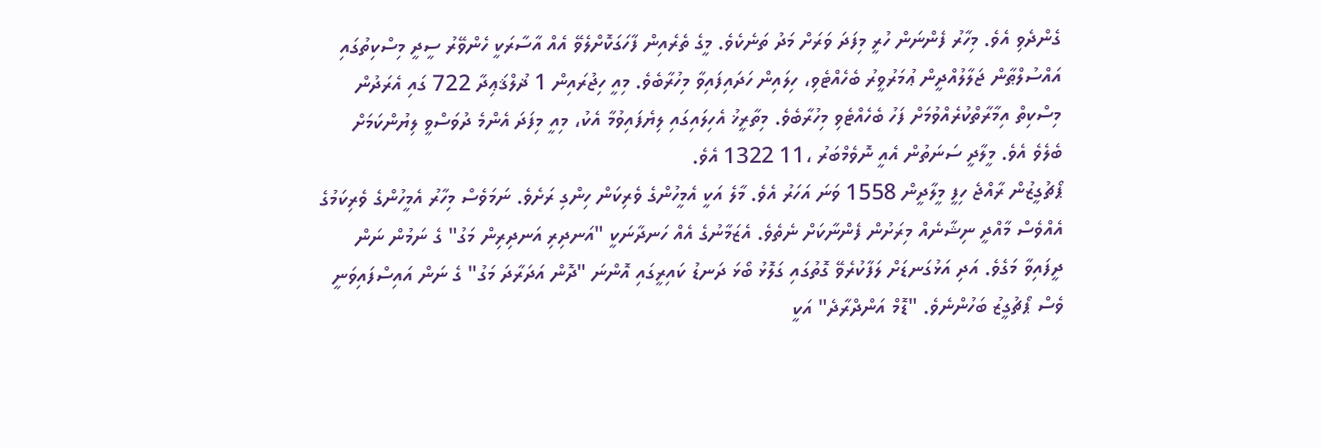ގެންދެވި އެވެ. މިހާރު ފެންނަން ހުރީ މިފަދަ ވަރަށް މަދު ތަނެކެވެ. މީގެ ތެރެއިން ފާހަގަކޮށްލެވޭ އެއް އާސާރަކީ ހެންވޭރު ސީދީ މިސްކިތުގައި އައްސުލްޠާން ޖަލާލުއްދީން ޢުމަރުވީރު ބެހެއްޓެވި، ހިލައިން ހަދައިފައިވާ މިހުރާބެވެ. މިއީ ހިޖުރައިން 1 ޛުލްޤަޢިދާ 722 ގައި އެރަދުން މިސްކިތް އިމާރާތްކުރެއްވުމަށް ފަހު ބެހެއްޓެވި މިހުރާބެވެ. މިތާރީޚު އެހިލައިގައި ލިޔެފައިވުމާ އެކު، މިއީ މިފަދަ އެންމެ ދުވަސްވީ ލިޔުންކަމަށް ބެލެވެ އެވެ. މީލާދީ ސަނަތުން އެއީ ނޮވެމްބަރު ،11 1322 އެވެ.
ޕޯޗުގީޒުން ރާއްޖެ ހިފީ މީލާދީން 1558 ވަނަ އަހަރު އެވެ. މާލެ އަކީ އެމީހުންގެ ވެރިކަން ހިންގި ރަށެވެ. ނަމަވެސް މިހާރު އެމީހުންގެ ވެރިކަމުގެ އެއްވެސް މާއްދީ ނިޝާނެއް މިރަށުން ފެންނާކަށް ނެތެވެ. އެޒަމާނުގެ އެއް ހަނދާނަކީ "އަނދިރި އަނދިރިން މަގު" ގެ ނަމުން ނަން ދީފައިވާ މަގެވެ. އަދި އަޅުގަނޑަށް ލަފާކުރެވޭ ގޮތުގައި ގަލޮޅު ބޯޅަ ދަނޑު ކައިރީގައި އޮންނަ "ދޮން އަދަރާދަ މަގު" ގެ ނަން އައިސްފައިވަނީ ވެސް ޕޯޗުގީޒު ބަހުންނެވެ. "ޑޮމް އަންދްރާދެ" އަކީ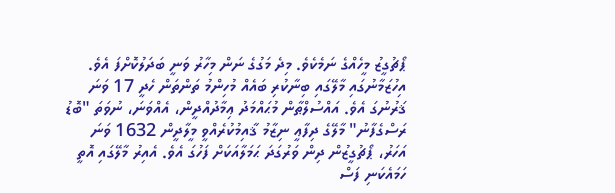ޕޯޗުގީޒު މީހެއްގެ ނަމެކެވެ. މިދެ މަގުގެ ނަން މިހާރު ވަނީ ބަދަލުކޮށްފަ އެވެ.
އިހުޒަމާނުގައި މާލޭގައި ބިނާކުރި ބައެއް މުހިންމު ތަންތަން ހެދީ 17 ވަނަ ޤަރުނުގަ އެވެ. އައްސުލްޠާން މުޙައްމަދު ޢިމާދުއްދީން، އެއްވަނަ، ނުވަތަ "ބޮޑު ރަސްގެފާނު" މާލޭގެ ދިފާޢީ ނިޒާމު ޤާއިމުކުރެއްވީ މީލާދީން 1632 ވަނަ އަހަރު، ޕޯޗުގީޒުން ދިން ވަރުގަދަ ޙަމަލާއަކަށް ފަހުގަ އެވެ. އެއިރު މާލޭގައި އޮތީ ހަމައެކަނި ފަސް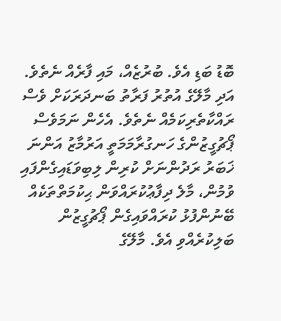ބޮޑު ބަޑި އެވެ. ބުރުޒެއް، މައި ފާރެއް ނެތެވެ. އަދި މާލޭގެ އުތުރު ފަރާތު ބަނދަރަކަށް ވެސް ރައްކާތެރިކަމެއް ނެތެވެ. އެހެން ނަމަވެސް ޕޯޗުގީޒުންގެ ހަނގުރާމަމަތީ އަރުމާޒު އަންނަ ޚަބަރު ރަދުންނަށް ކުރިން ލިބިވަޑައިގެންފައި ވުމުން، މާލެ ދިފާޢުކުރައްވަން ޙިކުމަތްތަކެއް ބޭނުންފުޅު ކުރައްވައިގެން ޕޯޗުގީޒުން ބަލިކުރެއްވި އެވެ. މާލޭގެ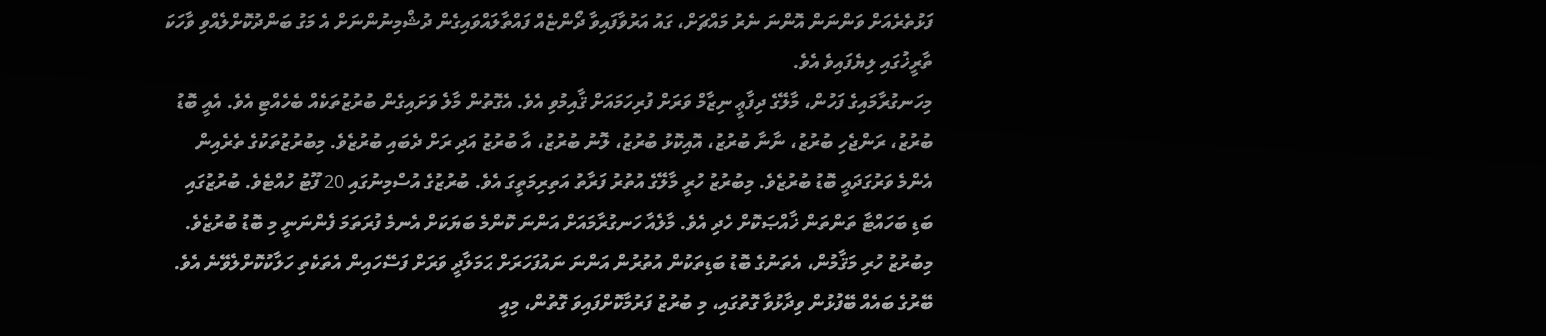ފަޅުތެރެއަށް ވަންނަން އޮންނަ ނެރު މައްޗަށް، ގައު އަރުވާފައިވާ ދޯންޏެއް ފައްތާލައްވައިގެން ދުޝްމިނުންނަށް އެ މަގު ބަންދުކޮށްލެއްވި ވާހަކަ ތާރީޚުގައި ލިޔެފައިވެ އެވެ.
މިހަނގުރާމައިގެ ފަހުން، މާލޭގެ ދިފާޢީ ނިޒާމް ވަރަށް ފުރިހަމައަށް ޤާއިމުވި އެވެ. އެގޮތުން މާލެ ވަށައިގެން ބުރުޒުތަކެއް ބެހެއްޓި އެވެ. އެއީ ބޮޑު ބުރުޒު، ރަންޖެހި ބުރުޒު، ނާނާ ބުރުޒު، އޮއިކޮޅު ބުރުޒު، ލޮނު ބުރުޒު، އާ ބުރުޒު އަދި ރަށް ދެބައި ބުރުޒެވެ. މިބުރުޒުތަކުގެ ތެރެއިން އެންމެ ވަރުގަދައީ ބޮޑު ބުރުޒެވެ. މިބުރުޒު ހުރީ މާލޭގެ އުތުރު ފަރާތު އަތިރިމަތީގަ އެވެ. ބުރުޒުގެ އުސްމިނުގައި 20 ފޫޓު ހުއްޓެވެ. ބުރުޒުގައި ބަޑި ބަހައްޓާ ތަންތަން ޚާއްޞަކޮށް ހެދި އެވެ. މާލެއާ ހަނގުރާމައަށް އަންނަ ކޮންމެ ބަޔަކަށް އެނމެ ފުރަތަމަ ފެންނަނީ މި ބޮޑު ބުރުޒެވެ. މިބުރުޒު ހުރި މަޤާމުން، އެތަނުގެ ބޮޑު ބަޑިތަކުން އުތުރުން އަންނަ ނައުފަހަރަށް ޙަމަލާދީ ވަރަށް ފަސޭހައިން އެތަކެތި ހަލާކުކޮށްލެވޭނެ އެވެ.
ބޭރުގެ ބައެއް ބޭފުޅުން ވިދާޅުވާ ގޮތުގައި، މި ބުރުޒު ފަރުމާކޮށްފައިވަ ގޮތުން، މިއީ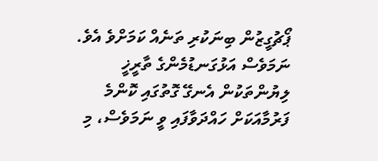ޕޯޗުގީޒުން ބިނަކުރި ތަނެއް ކަމަށްވެ އެވެ. ނަމަވެސް އަޅުގަނޑުމެންގެ ތާރީޚީ ލިޔުންތަކުން އެނގޭ ގޮތުގައި ކޮންމެ ފަރުމާއަކަށް ހައްދަވާފައި ވީ ނަމަވެސް، މި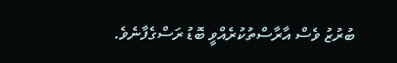ބުރުޒު ވެސް އާރާސްތުކުރެއްވީ ބޮޑު ރަސްގެފާނެވެ.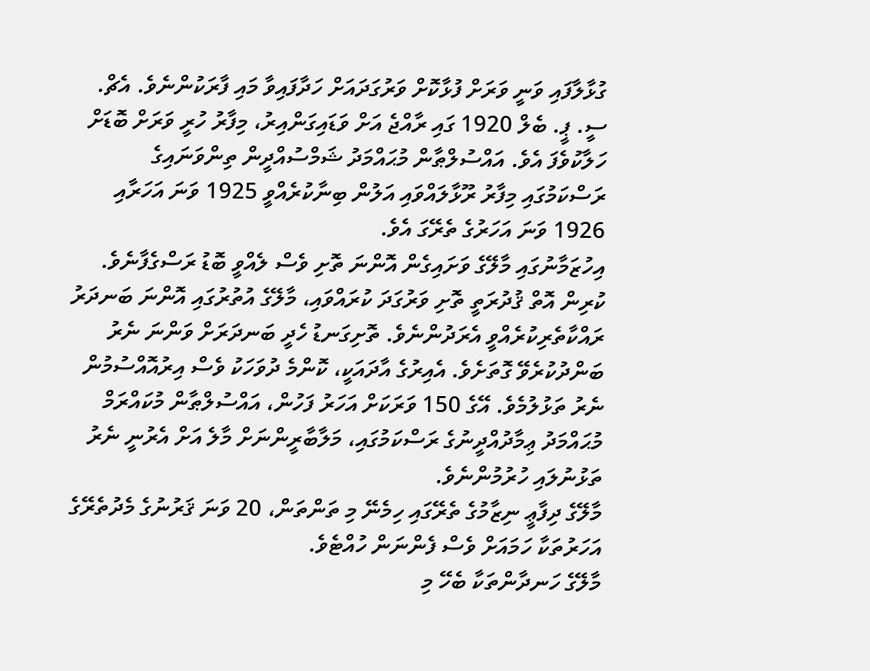ގުޅާލާފައި ވަނީ ވަރަށް ފުޅާކޮށް ވަރުގަދައަށް ހަދާފައިވާ މައި ފާރަކުންނެވެ. އެޗް. ސީ. ޕީ. ބެލް 1920 ގައި ރާއްޖެ އަށް ވަޑައިގަންއިރު، މިފާރު ހުރީ ވަރަށް ބޮޑަށް ހަލާކުވެފަ އެވެ. އައްސުލްޠާން މުޙައްމަދު ޝަމްސުއްދީން ތިންވަނައިގެ ރަސްކަމުގައި މިފާރު ރޫޅާލައްވައި އަލުން ބިނާކުރެއްވީ 1925 ވަނަ އަހަރާއި 1926 ވަނަ އަހަރުގެ ތެރޭގަ އެވެ.
އިހުޒަމާނުގައި މާލޭގެ ވަށައިގެން އޮންނަ ތޮށި ވެސް ލެއްވީ ބޮޑު ރަސްގެފާނެވެ. ކުރިން އޮތް ޤުދުރަތީ ތޮށި ވަރުގަދަ ކުރައްވައި، މާލޭގެ އުތުރުގައި އޮންނަ ބަނދަރު ރައްކާތެރިކުރެއްވީ އެރަދުންނެވެ. ތޮށިގަނޑު ހެދީ ބަނދަރަށް ވަންނަ ނެރު ބަންދުކުރެވޭ ގޮތަށެވެ. އެއިރުގެ އާދައަކީ، ކޮންމެ ދުވަހަކު ވެސް އިރުއޮއްސުމުން ނެރު ތަޅުލުމެވެ. އޭގެ 150 ވަރަކަށް އަހަރު ފަހުން، އައްސުލްޠާން މުކައްރަމް މުޙައްމަދު ޢިމާދުއްދީނުގެ ރަސްކަމުގައި، މަލާބާރީންނަށް މާލެ އަށް އެރުނީ ނެރު ތަޅުނުލައި ހުރުމުންނެވެ.
މާލޭގެ ދިފާޢީ ނިޒާމުގެ ތެރޭގައި ހިމެނޭ މި ތަންތަން، 20 ވަނަ ޤަރުނުގެ މެދުތެރޭގެ އަހަރުތަކާ ހަމައަށް ވެސް ފެންނަން ހުއްޓެވެ.
މާލޭގެ ހަނދާންތަކާ ބެހޭ މި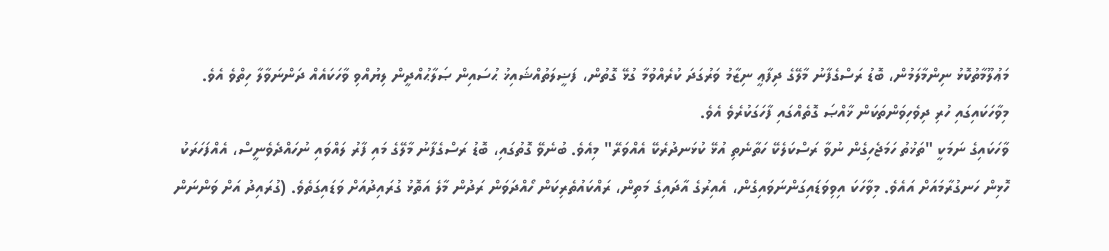މަޢުލޫމާތުކޮޅު ނިންމާލަމުން، ބޮޑު ރަސްގެފާނު މާލޭގެ ދިފާޢީ ނިޒާމު ވަރުގަދަ ކުރެއްވުމާ ގުޅޭ ގޮތުން، ފަޟީލަތުއްޝައިޚު ޙުސައިން ޞަލާޙުއްދީން ލިޔުއްވި ވާހަކައެއް ދަންނަވާލާ ހިތްވެ އެވެ. މިވާހަކައިގައި ހުރި ދިވެހިވަންތަކަން ޚާއްޞަ ގޮތެއްގައި ފާހަގަކުރެވެ އެވެ.
ވާހަކައިގެ ނަމަކީ "ތަޚުތު ހަމަޖެހިގެން ނުވާ ރަސްކަލެކޭ ހަތާނެތި އުޅޭ ކުޅަނދުރެކޭ އެއްވަރޭ" މިއެވެ. ބުނެވޭ ގޮތުގައި، ބޮޑު ރަސްގެފާނު މާލޭގެ މައި ފާރު ލައްވައި ނުހައްދެވެނީސް، އެއްފަހަރަކު ހޮޅިން ހަނގުރާމައަށް އައެވެ. މިވާހަކަ އިވިވަޑައިގަންނަވައިގެން، އެއިރުގެ އާދައިގެ މަތިން، ރައްކައުތެރިކަން ހޯއްދަވަން ރަދުން މާލެ އަތޮޅު ގުރައިދުއަށް ވަޑައިގަތެވެ. (ގުރައިދު އަށް ވަންނަން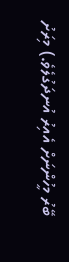ބޭރު މީހުންނަށް އެއިރު އުނދަގުލެވެ.) މިރަށު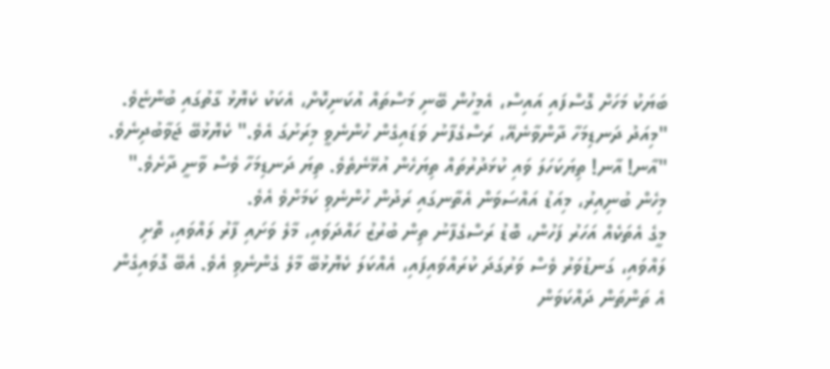ބަޔަކު މަހަށް ގޮސްފައި އައިސް، އެމީހުން ބޭނި މަސްތައް އުކަނިކޮށް، އެކަކު ކެޔޮޅު ގާތުގައި ބުންޏެވެ. "މިއަދު ދަނޑިމަހާ ދާންވާނެއޭ، ރަސްގެފާނު ވަޑައިގެން ހުންނެވީ މިރަށުގަ އެވެ." ކެޔޮޅުބޭ ޖަވާބުދިނެވެ. "އާނ! އާނ! ތިޔަކަހަލަ ވައި ކުޅަދުރުތައް ތިޔަހެން އުޅޭނެތެވެ. ތިޔަ ދަނޑިމަހާ ވެސް ވާނީ ދާށެވެ." މިހެން ބުނިއިރު، މިއަޑު އައްސަވަން އެތާނގައި ރަދުން ހުންނެވި ކަމަށްވެ އެވެ.
މީގެ އެތަކެއް އަހަރު ފަހުން، ބޮޑު ރަސްގެފާނު ތިން ބުރުޒު ހައްދަވައި، މާލެ ވަށައި ފާރު ލައްވައި، ތޮށި ލައްވައި، ގަނޑުވަރު ވެސް ވަރުގަދަ ކުރައްވައިފައި، އެއްކަލަ ކެޔޮޅުބޭ މާލެ ގެންނެވި އެވެ. އެބޭ ގޮވައިގެން އެ ތަންތަން ދައްކަވަން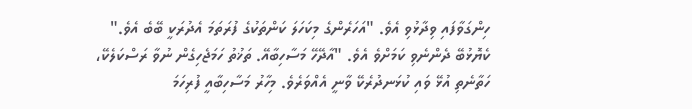ހިންގަވާފައި ވިދާޅުވި އެވެ. "އަހަރެންގެ މިކަހަލަ ކަންތަކުގެ ފުރަތަމަ އެދުރަކީ ބޭބެ އެވެ."
ކެޔޮޅުބޭ ދެންނެވި ކަމަށްވެ އެވެ. "އާދޭހޭ މަސާހިބާއޭ. ތަޚުތު ހަމަޖެހިގެން ނުވާ ރަސްކަލެކޭ، ހަތާނެތި އުޅޭ ވައި ކުޅަނދުރެކޭ ވާނީ އެއްވަރެވެ. މިހާރު މަސާހިބާއީ ފުރިހަމަ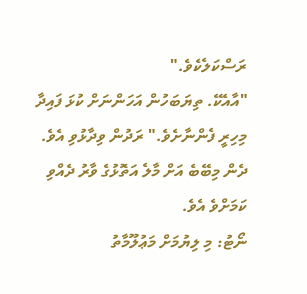ރަސްކަލެކެވެ."
"އާއެކޭ. ތިޔަބަހުން އަހަންނަށް ކުޅަ ފައިދާ މިހިރީ ފެންނާށެވެ." ރަދުން ވިދާޅުވި އެވެ. ދެން މިބޭބެ އަށް މާލެ އަތޮޅުގެ ވާރު ދެއްވި ކަމަށްވެ އެވެ.
ނޯޓު: މި ލިޔުމަށް މަޢުލޫމާތު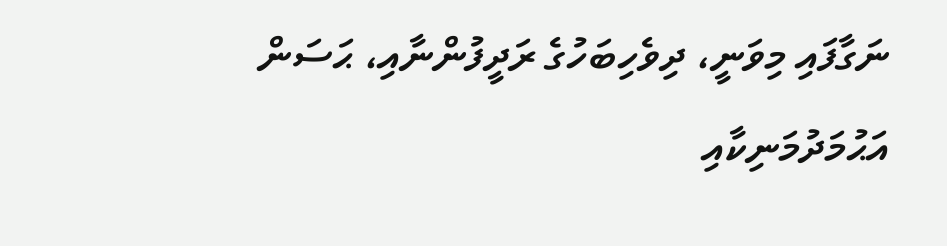ނަގާފައި މިވަނީ، ދިވެހިބަހުގެ ރަދީފުންނާއި، ޙަސަން އަޙުމަދުމަނިކާއި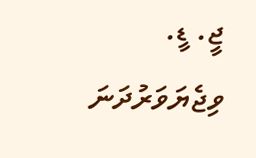ޖީ. ޑީ. ވިޖެޔަވަރުދަނަ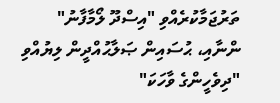ތަރުޖަމާކުރެއްވި "އިސްދޫ ލޯމާފާނު" ންނާއި، ޙުސައިން ޞަލާޙުއްދީން ލިޔުއްވި "ދިވެހީންގެ ވާހަކަ"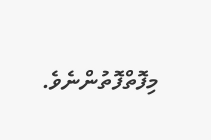މިފޮތްފޮތުންނެވެ.